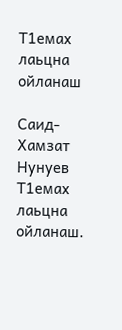Т1емах лаьцна ойланаш

Саид-Хамзат Нунуев
Т1емах лаьцна ойланаш.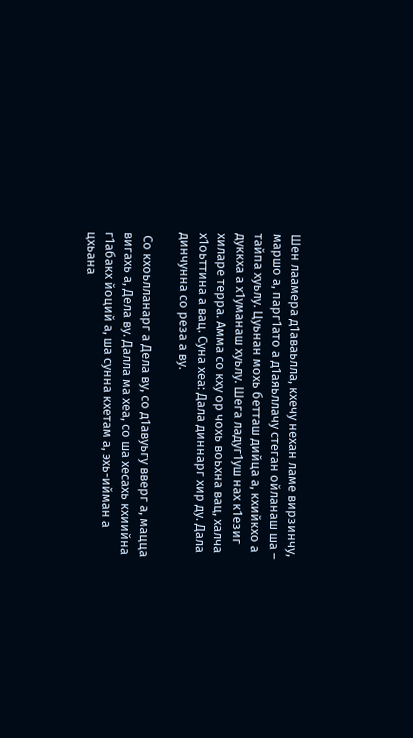Шен лаамера д1аваьлла, кхечу нехан ламе вирзинчу, маршо а, парг1ато а д1аяьллачу стеган ойланаш ша – тайпа хуьлу. Цуьнан мохь бетташ дийца а, кхийкхо а дуккха а х1уманаш хуьлу. Шега ладуг1уш нах к1езиг хиларе терра. Амма со кху ор чохь воьхна вац, халча х1оьттина а вац. Суна хеа: Дала диннарг хир ду. Дала динчунна со реза а ву.

 Со кхоьлланарг а Дела ву, со д1авуьгу вверг а, мацца вигахь а, Дела ву. Далла ма хеа, со ша хесахь кхиийна г1абакх йоций а, ша сунна кхетам а, эхь-ийман а цхьана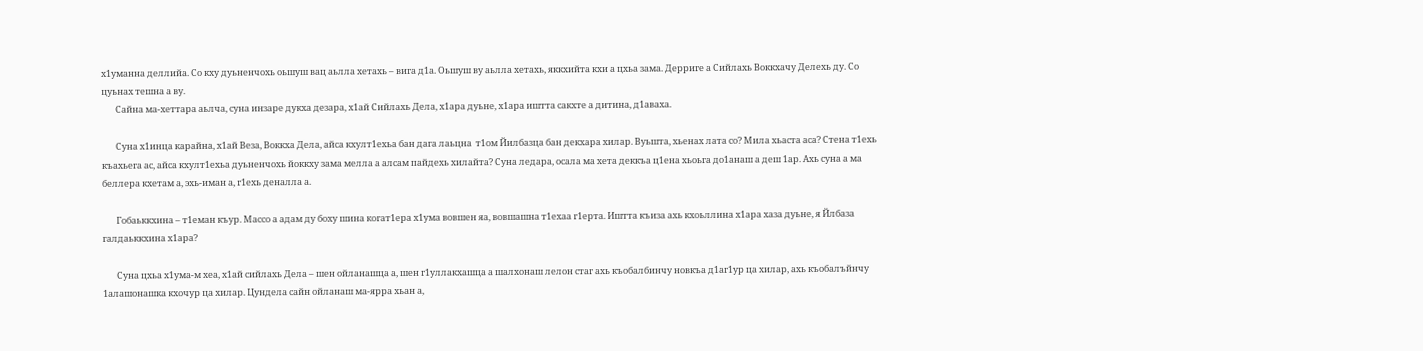х1уманна деллийа. Со кху дуьненчохь оьшуш вац аьлла хетахь – вига д1а. Оьшуш ву аьлла хетахь, яккхийта кхи а цхьа зама. Дерриге а Сийлахь Воккхачу Делехь ду. Со цуьнах тешна а ву.
       Сайна ма-хеттара аьлча, суна инзаре дукха дезара, х1ай Сийлахь Дела, х1ара дуьне, х1ара иштта сакхте а дитина, д1аваха.

       Суна х1инца карайна, х1ай Веза, Воккха Дела, айса кхулт1ехьа бан дага лаьцна  т1ом Йилбазца бан декхара хилар. Вуьшта, хьенах лата со? Мила хьаста аса? Стена т1ехь къахьега ас, айса кхулт1ехьа дуьненчохь йоккху зама мелла а алсам пайдехь хилайта? Суна ледара, осала ма хета деккъа ц1ена хьоьга до1анаш а деш 1ар. Ахь суна а ма беллера кхетам а, эхь-иман а, г1ехь деналла а.

       Гобаьккхина – т1еман къур. Массо а адам ду боху шина когат1ера х1ума вовшен яа, вовшашна т1ехаа г1ерта. Иштта къиза ахь кхоьллина х1ара хаза дуьне, я Йлбаза галдаьккхина х1ара?

       Суна цхьа х1ума-м хеа, х1ай сийлахь Дела – шен ойланашца а, шен г1уллакхашца а шалхонаш лелон стаг ахь къобалбинчу новкъа д1аг1ур ца хилар, ахь къобалъйнчу 1алашонашка кхочур ца хилар. Цундела сайн ойланаш ма-ярра хьан а,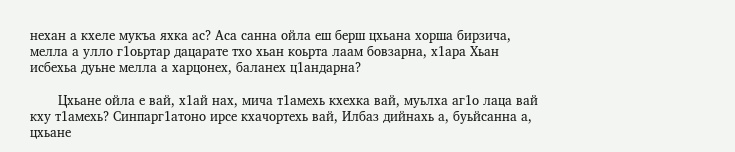нехан а кхеле мукъа яхка ас? Аса санна ойла еш берш цхьана хорша бирзича, мелла а улло г1оьртар дацарате тхо хьан коьрта лаам бовзарна, х1ара Хьан исбехьа дуьне мелла а харцонех, баланех ц1андарна?

       Цхьане ойла е вай, х1ай нах, мича т1амехь кхехка вай, муьлха аг1о лаца вай кху т1амехь? Синпарг1атоно ирсе кхачортехь вай, Илбаз дийнахь а, буьйсанна а, цхьане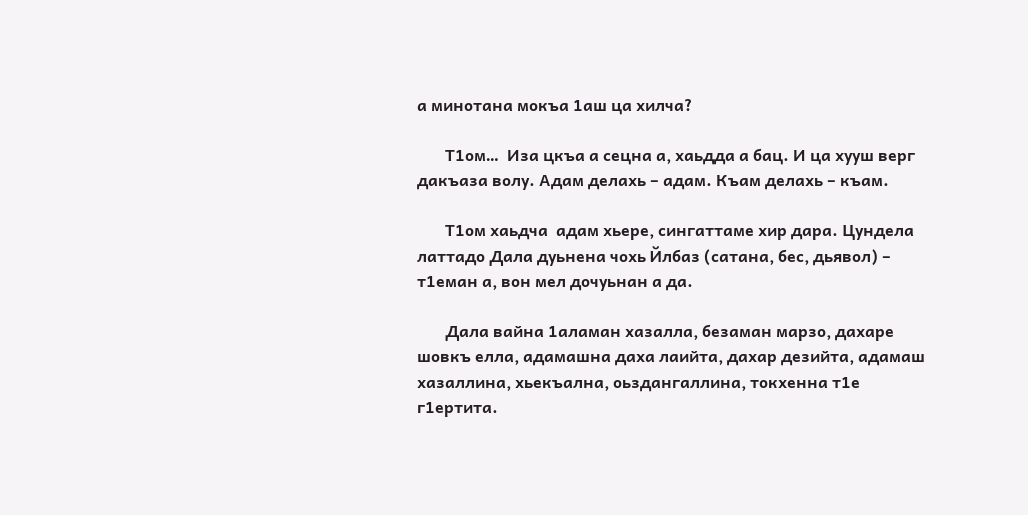а минотана мокъа 1аш ца хилча?

       Т1ом…  Иза цкъа а сецна а, хаьдда а бац. И ца хууш верг дакъаза волу. Адам делахь – адам. Къам делахь – къам.

       Т1ом хаьдча  адам хьере, сингаттаме хир дара. Цундела латтадо Дала дуьнена чохь Йлбаз (сатана, бес, дьявол) – т1еман а, вон мел дочуьнан а да.

       Дала вайна 1аламан хазалла, безаман марзо, дахаре шовкъ елла, адамашна даха лаийта, дахар дезийта, адамаш хазаллина, хьекъална, оьздангаллина, токхенна т1е г1ертита.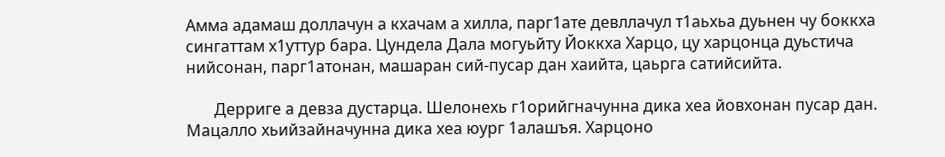Амма адамаш доллачун а кхачам а хилла, парг1ате девллачул т1аьхьа дуьнен чу боккха сингаттам х1уттур бара. Цундела Дала могуьйту Йоккха Харцо, цу харцонца дуьстича нийсонан, парг1атонан, машаран сий-пусар дан хаийта, цаьрга сатийсийта.

       Дерриге а девза дустарца. Шелонехь г1орийгначунна дика хеа йовхонан пусар дан. Мацалло хьийзайначунна дика хеа юург 1алашъя. Харцоно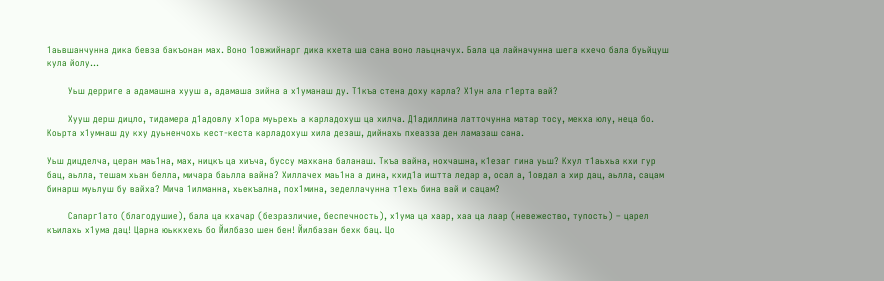1аьвшанчунна дика бевза бакъонан мах. Воно 1овжийнарг дика кхета ша сана воно лаьцначух. Бала ца лайначунна шега кхечо бала буьйцуш кула йолу…

       Уьш дерриге а адамашна хууш а, адамаша зийна а х1уманаш ду. Т1къа стена доху карла? Х1ун ала г1ерта вай?

       Хууш дерш дицло, тидамера д1адовлу х1ора муьрехь а карладохуш ца хилча. Д1адиллина латточунна матар тосу, мекха юлу, неца бо. Коьрта х1умнаш ду кху дуьненчохь кест-кеста карладохуш хила дезаш, дийнахь пхеазза ден ламазаш сана.

Уьш дицделча, церан маь1на, мах, ницкъ ца хиъча, буссу махкана баланаш. Ткъа вайна, нохчашна, к1езаг гина уьш? Кхул т1аьхьа кхи гур бац, аьлла, тешам хьан белла, мичара баьлла вайна? Хиллачех маь1на а дина, кхид1а иштта ледар а, осал а, 1овдал а хир дац, аьлла, сацам бинарш муьлуш бу вайха? Мича 1илманна, хьекъална, пох1мина, зеделлачунна т1ехь бина вай и сацам?

       Сапарг1ато (благодушие), бала ца кхачар (безразличие, беспечность), х1ума ца хаар, хаа ца лаар (невежество, тупость) – царел къилахь х1ума дац! Царна юьккхехь бо Йилбазо шен бен! Йилбазан бехк бац. Цо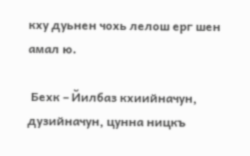кху дуьнен чохь лелош ерг шен амал ю.

 Бехк – Йилбаз кхиийначун, дузийначун, цунна ницкъ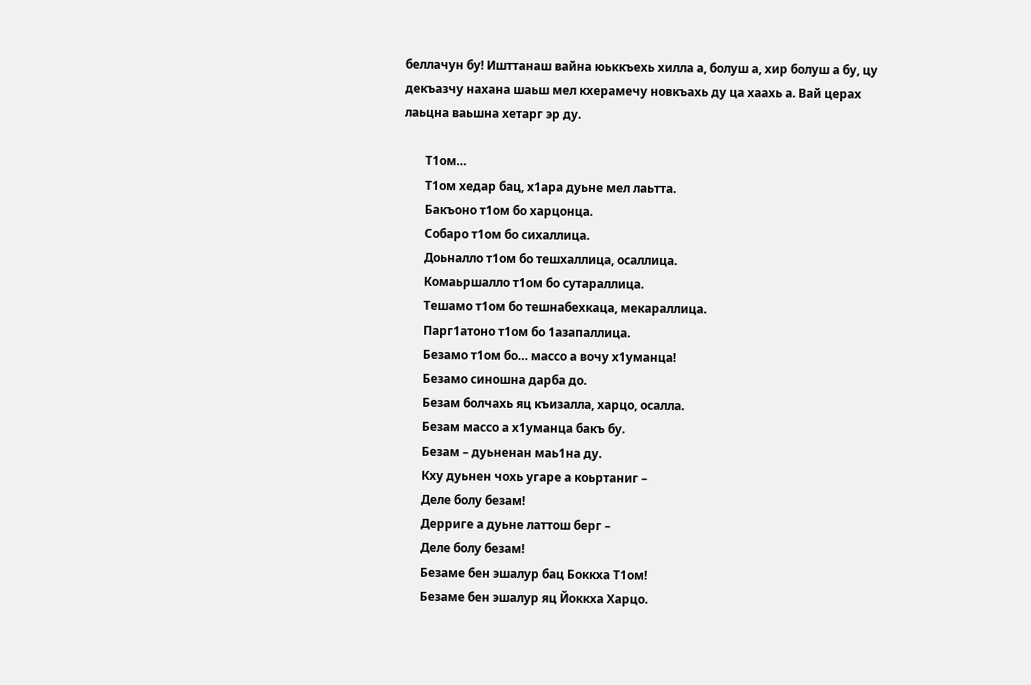беллачун бу! Ишттанаш вайна юьккъехь хилла а, болуш а, хир болуш а бу, цу декъазчу нахана шаьш мел кхерамечу новкъахь ду ца хаахь а. Вай церах лаьцна ваьшна хетарг эр ду.

       Т1ом…
       Т1ом хедар бац, х1ара дуьне мел лаьтта.
       Бакъоно т1ом бо харцонца.
       Собаро т1ом бо сихаллица.
       Доьналло т1ом бо тешхаллица, осаллица.
       Комаьршалло т1ом бо сутараллица.
       Тешамо т1ом бо тешнабехкаца, мекараллица.
       Парг1атоно т1ом бо 1азапаллица.
       Безамо т1ом бо… массо а вочу х1уманца!
       Безамо синошна дарба до.
       Безам болчахь яц къизалла, харцо, осалла.
       Безам массо а х1уманца бакъ бу.
       Безам – дуьненан маь1на ду.
       Кху дуьнен чохь угаре а коьртаниг –
       Деле болу безам!
       Дерриге а дуьне латтош берг –
       Деле болу безам!
       Безаме бен эшалур бац Боккха Т1ом!
       Безаме бен эшалур яц Йоккха Харцо.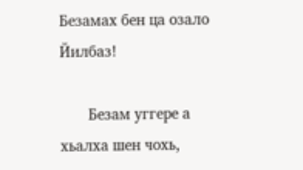Безамах бен ца озало  Йилбаз!

       Безам уггере а хьалха шен чохь,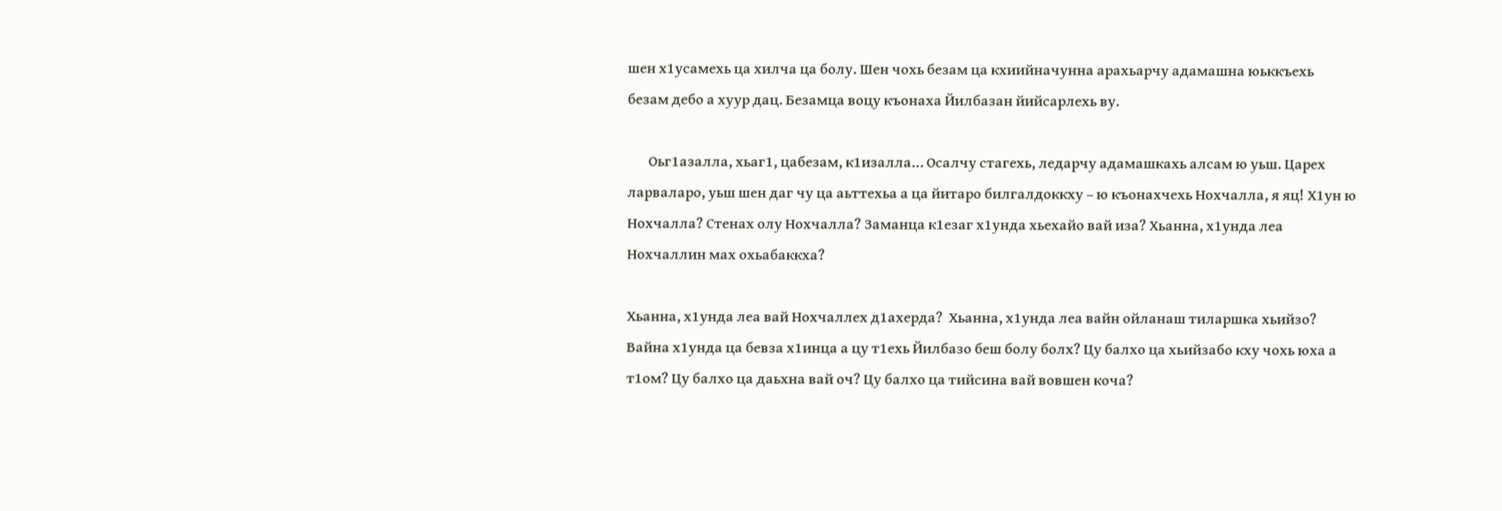шен х1усамехь ца хилча ца болу. Шен чохь безам ца кхиийначунна арахьарчу адамашна юьккъехь безам дебо а хуур дац. Безамца воцу къонаха Йилбазан йийсарлехь ву.

       Оьг1азалла, хьаг1, цабезам, к1изалла… Осалчу стагехь, ледарчу адамашкахь алсам ю уьш. Царех ларваларо, уьш шен даг чу ца аьттехьа а ца йитаро билгалдоккху – ю къонахчехь Нохчалла, я яц! Х1ун ю Нохчалла? Стенах олу Нохчалла? Заманца к1езаг х1унда хьехайо вай иза? Хьанна, х1унда леа Нохчаллин мах охьабаккха?

Хьанна, х1унда леа вай Нохчаллех д1ахерда?  Хьанна, х1унда леа вайн ойланаш тиларшка хьийзо? Вайна х1унда ца бевза х1инца а цу т1ехь Йилбазо беш болу болх? Цу балхо ца хьийзабо кху чохь юха а т1ом? Цу балхо ца даьхна вай оч? Цу балхо ца тийсина вай вовшен коча?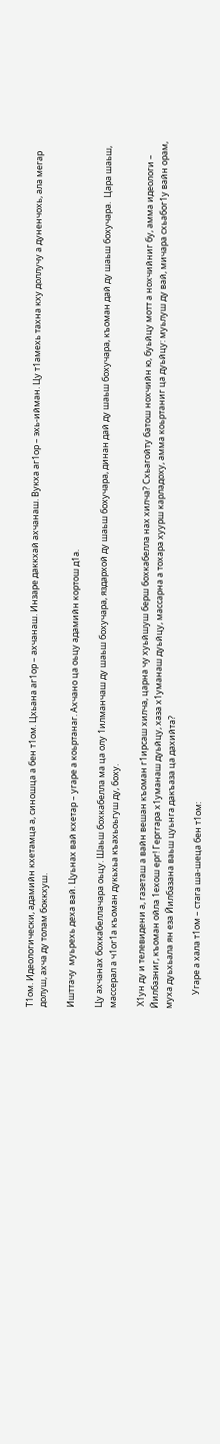Т1ом. Идеологически, адамийн кхетамца а, синошца а бен т1ом. Цхьана аг1ор – ахчанаш. Инзаре даккхай ахчанаш. Вукха аг1ор – эхь-ийман. Цу т1амехь тахна кху доллучу а дуненчохь, ала мегар долуш, ахча ду толам боккхуш.

Ишттачу  муьрехь деха вай. Цуьнах вай кхетар – угаре а коьртанаг. Ахчано ца оьцу адамийн кортош д1а.

Цу ахчанах бохкабеллачара оьцу. Шаьш бохкабелла ма ца олу 1илманчаш ду шаьш бохучара, яздархой ду шаьш бохучара, динан дай ду шаьш бохучара, къоман дай ду шаьш бохучара.  Цара шаьш, массерал а ч1ог1а къоман дукьхьа къахьоьгуш ду, боху.

 Х1ун ду и телевидени а, газеташ а вайн вешан къоман г1ирсаш хилча, царна чу хуьйшуш берш бохкабелла нах хилча? Схьагойту батош нохчийн ю, буьйцу мотт а нохчийниг бу, амма идеологи – Йилбазниг, къоман ойла 1ехош ерг! Герггара х1уманаш дуьйцу, хаза х1уманаш дуьйцу, массарна а тохара хуурш карладоху, амма коьртаниг ца дуьйцу: муьлуш ду вай, мичара схьабог1у вайн орам, муха дуьхьала ян еза Йилбазана ваьш цуьнга дакъаза ца дахийта?

       Угаре а хала т1ом – стага ша-шеца бен т1ом: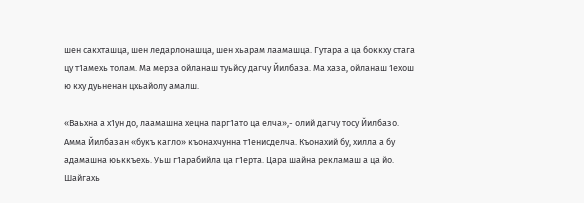шен сакхташца, шен ледарлонашца, шен хьарам лаамашца. Гутара а ца боккху стага цу т1амехь толам. Ма мерза ойланаш туьйсу дагчу Йилбаза. Ма хаза, ойланаш 1ехош ю кху дуьненан цхьайолу амалш.

«Ваьхна а х1ун до, лаамашна хецна парг1ато ца елча»,- олий дагчу тосу Йилбазо. Амма Йилбазан «букъ кагло» къонахчунна т1енисделча. Къонахий бу, хилла а бу адамашна юьккъехь. Уьш г1арабийла ца г1ерта. Цара шайна рекламаш а ца йо. Шайгахь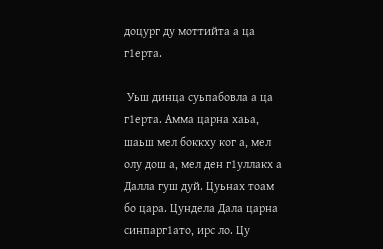доцург ду моттийта а ца г1ерта.

 Уьш динца суьпабовла а ца г1ерта. Амма царна хаьа, шаьш мел боккху ког а, мел олу дош а, мел ден г1уллакх а Далла гуш дуй. Цуьнах тоам бо цара. Цундела Дала царна синпарг1ато, ирс ло. Цу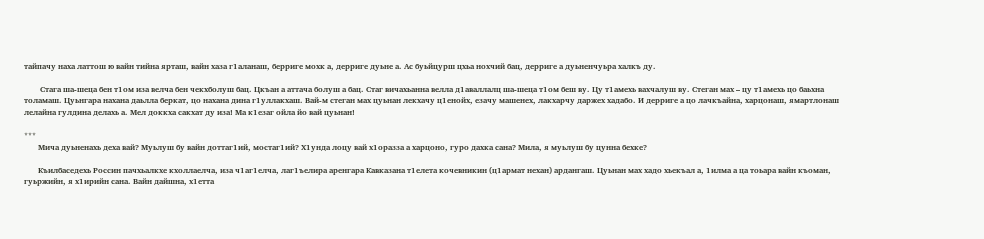тайпачу наха латтош ю вайн тийна ярташ, вайн хаза г1аланаш, берриге мохк а, дерриге дуьне а. Ас буьйцурш цхьа нохчий бац, дерриге а дуьненчуьра халкъ ду.

        Стага ша-шеца бен т1ом иза велча бен чекхболуш бац. Цкъан а аттача болуш а бац. Стаг вичахьанна велла д1аваллалц ша-шеца т1ом беш ву. Цу т1амехь вахчалуш ву. Стеган мах – цу т1амехь цо баьхна толамаш. Цуьнгара нахана даьлла беркат, цо нахана дина г1уллакхаш. Вай-м стеган мах цуьнан лекхачу ц1енойх, езачу машенех, лакхарчу даржех хадабо. И дерриге а цо лачкъайна, харцонаш, ямартлонаш лелайна гулдина делахь а. Мел доккха сакхат ду иза! Ма к1езаг ойла йо вай цуьнан!

***
       Мича дуьненахь деха вай? Муьлуш бу вайн доттаг1ий, мостаг1ий? Х1унда лоцу вай х1оразза а харцоно, гуро дахка сана? Мила, я муьлуш бу цунна бехке?

       Къилбаседехь Россин пачхьалкхе кхоллаелча, иза ч1аг1елча, лаг1ъелира аренгара Кавказана т1елета кочевникин (ц1армат нехан) ардангаш. Цуьнан мах хадо хьекъал а, 1илма а ца тоьара вайн къоман, гуьржийн, я х1ирийн сана. Вайн дайшна, х1етта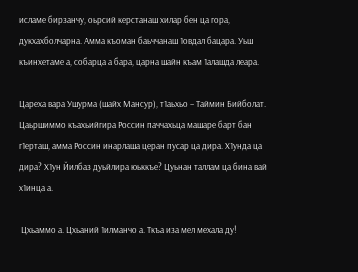исламе бирзанчу, оьрсий керстанаш хилар бен ца гора, дукхахболчарна. Амма къоман баьччанаш 1овдал бацара. Уьш къинхетаме а, собарца а бара, царна шайн къам 1алашда леара.

Цареха вара Ушурма (шайх Мансур), т1аьхьо – Таймин Бийболат. Цаьршиммо къахьийгира Россин паччахьца машаре барт бан г1ерташ, амма Россин инарлаша церан пусар ца дира. Х1унда ца дира? Х1ун Йилбаз дуьйлира юьккъе? Цуьнан таллам ца бина вай х1инца а.

 Цхьаммо а. Цхьаний 1илманчо а. Ткъа иза мел мехала ду!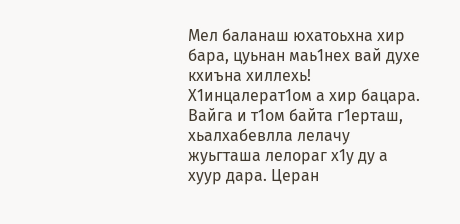Мел баланаш юхатоьхна хир бара, цуьнан маь1нех вай духе кхиъна хиллехь! Х1инцалерат1ом а хир бацара. Вайга и т1ом байта г1ерташ, хьалхабевлла лелачу жуьгташа лелораг х1у ду а хуур дара. Церан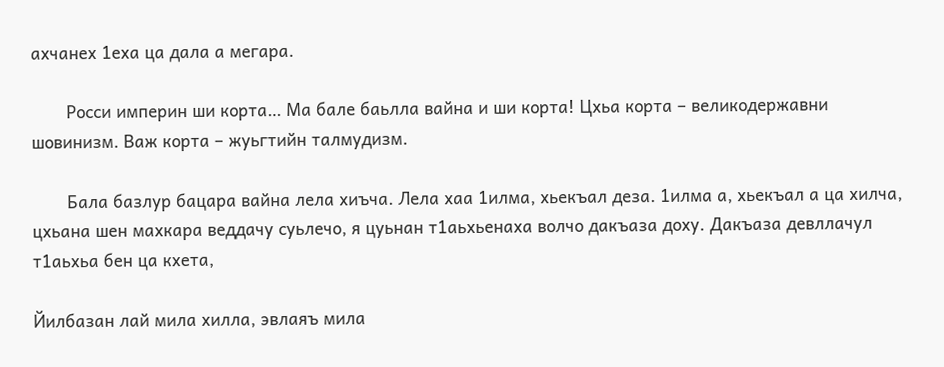ахчанех 1еха ца дала а мегара.

       Росси империн ши корта… Ма бале баьлла вайна и ши корта! Цхьа корта – великодержавни шовинизм. Важ корта – жуьгтийн талмудизм.

       Бала базлур бацара вайна лела хиъча. Лела хаа 1илма, хьекъал деза. 1илма а, хьекъал а ца хилча, цхьана шен махкара веддачу суьлечо, я цуьнан т1аьхьенаха волчо дакъаза доху. Дакъаза девллачул т1аьхьа бен ца кхета,

Йилбазан лай мила хилла, эвлаяъ мила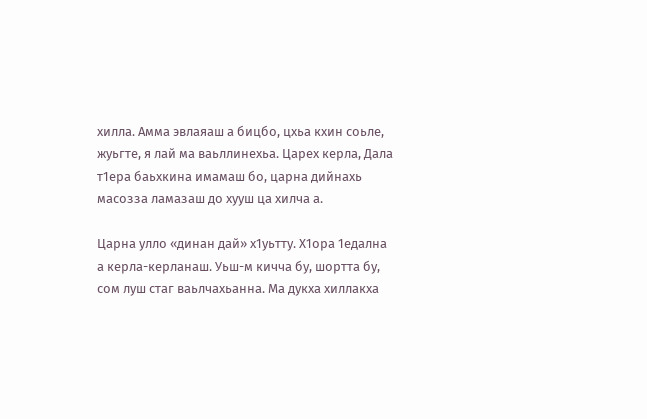хилла. Амма эвлаяаш а бицбо, цхьа кхин соьле, жуьгте, я лай ма ваьллинехьа. Царех керла, Дала т1ера баьхкина имамаш бо, царна дийнахь масозза ламазаш до хууш ца хилча а.

Царна улло «динан дай» х1уьтту. Х1ора 1едална а керла-керланаш. Уьш-м кичча бу, шортта бу, сом луш стаг ваьлчахьанна. Ма дукха хиллакха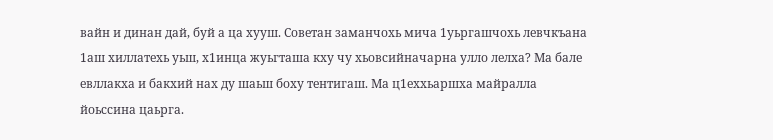вайн и динан дай, буй а ца хууш. Советан заманчохь мича 1уьргашчохь левчкъана 1аш хиллатехь уьш, х1инца жуьгташа кху чу хьовсийначарна улло лелха? Ма бале евллакха и бакхий нах ду шаьш боху тентигаш. Ма ц1еххьаршха майралла йоьссина цаьрга.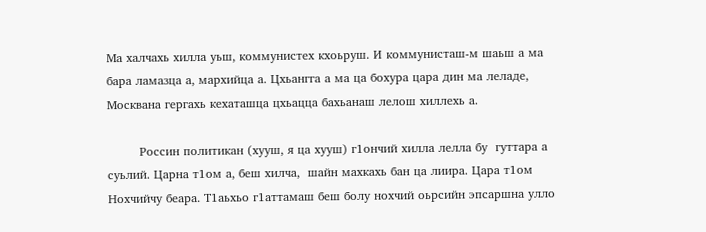Ма халчахь хилла уьш, коммунистех кхоьруш. И коммунисташ-м шаьш а ма бара ламазца а, мархийца а. Цхьангга а ма ца бохура цара дин ма леладе, Москвана гергахь кехаташца цхьацца бахьанаш лелош хиллехь а.

        Россин политикан (хууш, я ца хууш) г1ончий хилла лелла бу  гуттара а суьлий. Царна т1ом а, беш хилча,  шайн махкахь бан ца лиира. Цара т1ом Нохчийчу беара. Т1аьхьо г1аттамаш беш болу нохчий оьрсийн эпсаршна улло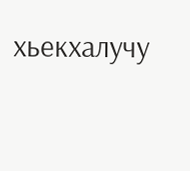хьекхалучу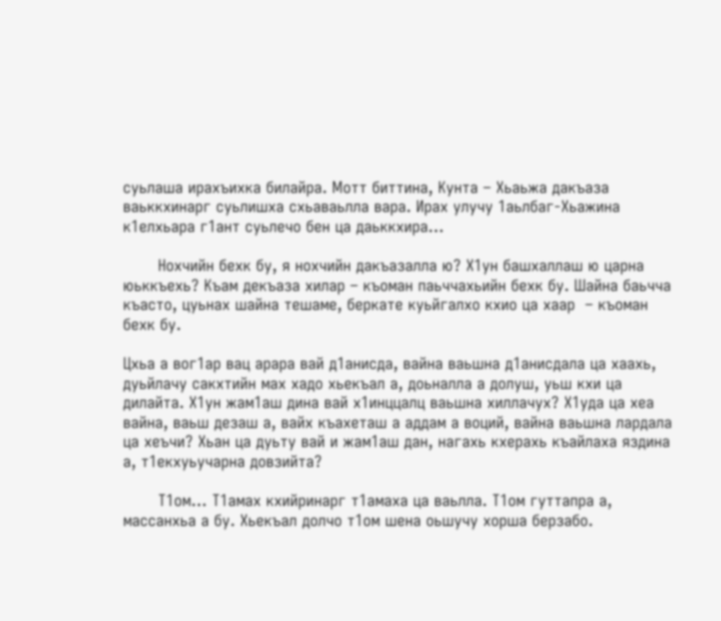суьлаша ирахъихка билайра. Мотт биттина, Кунта – Хьаьжа дакъаза ваьккхинарг суьлишха схьаваьлла вара. Ирах улучу 1аьлбаг-Хьажина к1елхьара г1ант суьлечо бен ца даьккхира…

       Нохчийн бехк бу, я нохчийн дакъазалла ю? Х1ун башхаллаш ю царна юьккъехь? Къам декъаза хилар – къоман паьччахьийн бехк бу. Шайна баьчча къасто, цуьнах шайна тешаме, беркате куьйгалхо кхио ца хаар  – къоман бехк бу.

Цхьа а вог1ар вац арара вай д1анисда, вайна ваьшна д1анисдала ца хаахь, дуьйлачу сакхтийн мах хадо хьекъал а, доьналла а долуш, уьш кхи ца дилайта. Х1ун жам1аш дина вай х1инццалц ваьшна хиллачух? Х1уда ца хеа вайна, ваьш дезаш а, вайх къахеташ а аддам а воций, вайна ваьшна лардала ца хеъчи? Хьан ца дуьту вай и жам1аш дан, нагахь кхерахь къайлаха яздина а, т1екхуьучарна довзийта?

       Т1ом… Т1амах кхийринарг т1амаха ца ваьлла. Т1ом гуттапра а, массанхьа а бу. Хьекъал долчо т1ом шена оьшучу хорша берзабо.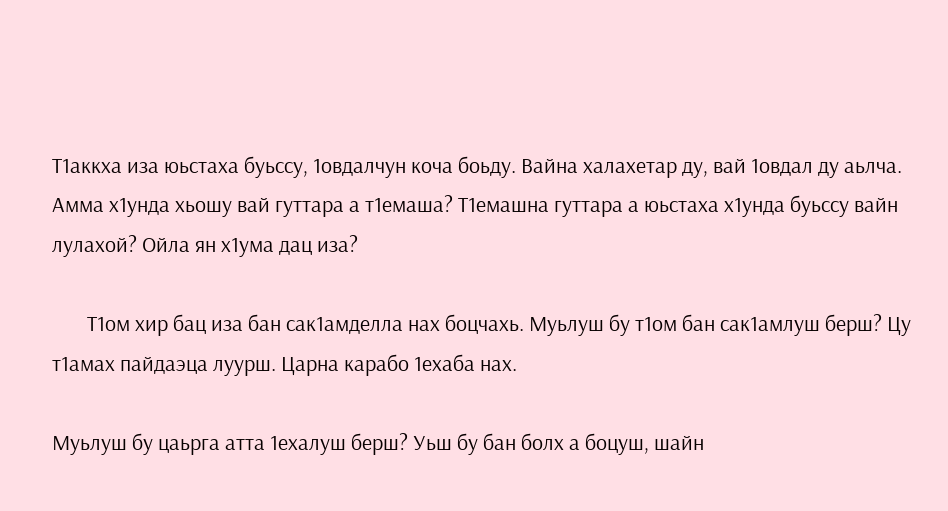Т1аккха иза юьстаха буьссу, 1овдалчун коча боьду. Вайна халахетар ду, вай 1овдал ду аьлча. Амма х1унда хьошу вай гуттара а т1емаша? Т1емашна гуттара а юьстаха х1унда буьссу вайн лулахой? Ойла ян х1ума дац иза?

       Т1ом хир бац иза бан сак1амделла нах боцчахь. Муьлуш бу т1ом бан сак1амлуш берш? Цу т1амах пайдаэца луурш. Царна карабо 1ехаба нах.

Муьлуш бу цаьрга атта 1ехалуш берш? Уьш бу бан болх а боцуш, шайн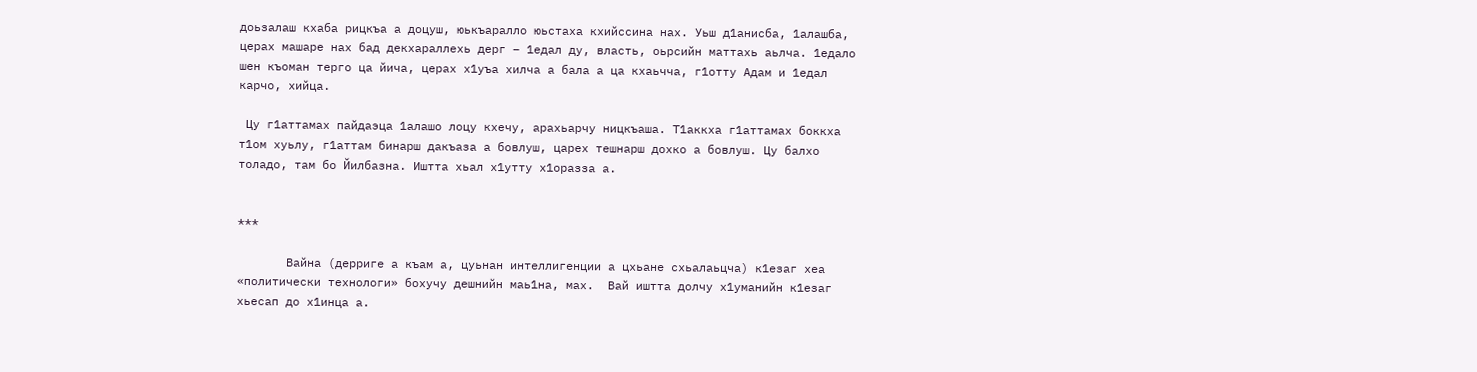доьзалаш кхаба рицкъа а доцуш, юькъаралло юьстаха кхийссина нах. Уьш д1анисба, 1алашба, церах машаре нах бад декхараллехь дерг – 1едал ду, власть, оьрсийн маттахь аьлча. 1едало шен къоман терго ца йича, церах х1уъа хилча а бала а ца кхаьчча, г1отту Адам и 1едал карчо, хийца.

 Цу г1аттамах пайдаэца 1алашо лоцу кхечу, арахьарчу ницкъаша. Т1аккха г1аттамах боккха т1ом хуьлу, г1аттам бинарш дакъаза а бовлуш, царех тешнарш дохко а бовлуш. Цу балхо толадо, там бо Йилбазна. Иштта хьал х1утту х1оразза а.


***

       Вайна (дерриге а къам а, цуьнан интеллигенции а цхьане схьалаьцча) к1езаг хеа «политически технологи» бохучу дешнийн маь1на, мах.  Вай иштта долчу х1уманийн к1езаг хьесап до х1инца а.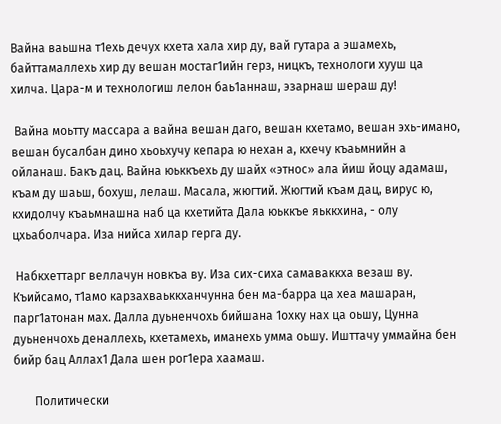Вайна ваьшна т1ехь дечух кхета хала хир ду, вай гутара а эшамехь, байттамаллехь хир ду вешан мостаг1ийн герз, ницкъ, технологи хууш ца хилча. Цара-м и технологиш лелон баь1аннаш, эзарнаш шераш ду!

 Вайна моьтту массара а вайна вешан даго, вешан кхетамо, вешан эхь-имано, вешан бусалбан дино хьоьхучу кепара ю нехан а, кхечу къаьмнийн а ойланаш. Бакъ дац. Вайна юьккъехь ду шайх «этнос» ала йиш йоцу адамаш, къам ду шаьш, бохуш, лелаш. Масала, жюгтий. Жюгтий къам дац, вирус ю, кхидолчу къаьмнашна наб ца кхетийта Дала юьккъе яьккхина, - олу цхьаболчара. Иза нийса хилар герга ду.

 Набкхеттарг веллачун новкъа ву. Иза сих-сиха самаваккха везаш ву. Къийсамо, т1амо карзахваьккханчунна бен ма-барра ца хеа машаран, парг1атонан мах. Далла дуьненчохь бийшана 1охку нах ца оьшу, Цунна дуьненчохь деналлехь, кхетамехь, иманехь умма оьшу. Ишттачу уммайна бен бийр бац Аллах1 Дала шен рог1ера хаамаш.

       Политически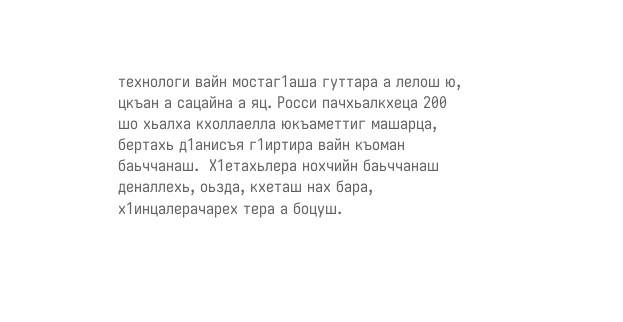технологи вайн мостаг1аша гуттара а лелош ю, цкъан а сацайна а яц. Росси пачхьалкхеца 200 шо хьалха кхоллаелла юкъаметтиг машарца, бертахь д1анисъя г1иртира вайн къоман баьччанаш.  Х1етахьлера нохчийн баьччанаш деналлехь, оьзда, кхеташ нах бара, х1инцалерачарех тера а боцуш.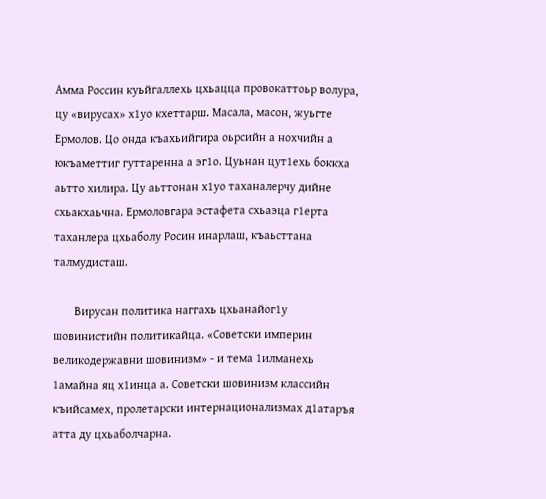Амма Россин куьйгаллехь цхьацца провокаттоьр волура, цу «вирусах» х1уо кхеттарш. Масала, масон, жуьгте Ермолов. Цо онда къахьийгира оьрсийн а нохчийн а юкъаметтиг гуттаренна а эг1о. Цуьнан цут1ехь боккха аьтто хилира. Цу аьттонан х1уо таханалерчу дийне схьакхаьчна. Ермоловгара эстафета схьаэца г1ерта таханлера цхьаболу Росин инарлаш, къаьсттана талмудисташ.

       Вирусан политика наггахь цхьанайог1у шовинистийн политикайца. «Советски империн великодержавни шовинизм» - и тема 1илманехь 1амайна яц х1инца а. Советски шовинизм классийн къийсамех, пролетарски интернационализмах д1атаръя атта ду цхьаболчарна.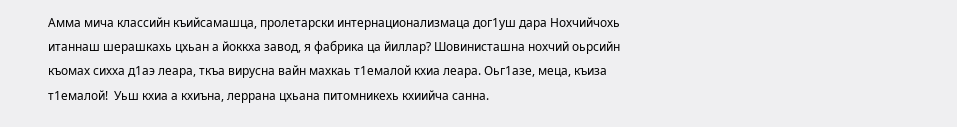Амма мича классийн къийсамашца, пролетарски интернационализмаца дог1уш дара Нохчийчохь итаннаш шерашкахь цхьан а йоккха завод, я фабрика ца йиллар? Шовинисташна нохчий оьрсийн къомах сихха д1аэ леара, ткъа вирусна вайн махкаь т1емалой кхиа леара. Оьг1азе, меца, къиза т1емалой!  Уьш кхиа а кхиъна, леррана цхьана питомникехь кхиийча санна.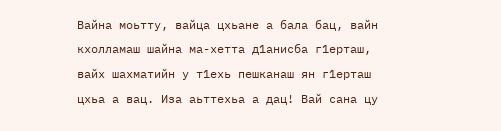Вайна моьтту, вайца цхьане а бала бац, вайн кхолламаш шайна ма-хетта д1анисба г1ерташ, вайх шахматийн у т1ехь пешканаш ян г1ерташ цхьа а вац. Иза аьттехьа а дац! Вай сана цу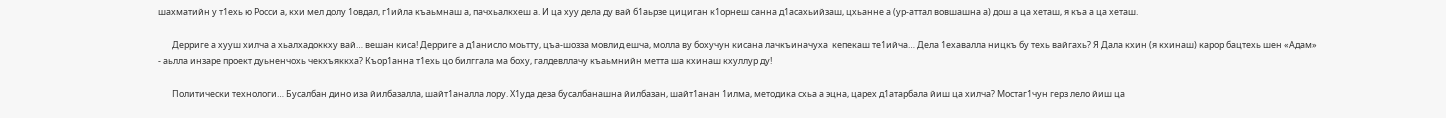шахматийн у т1ехь ю Росси а, кхи мел долу 1овдал, г1ийла къаьмнаш а, пачхьалкхеш а. И ца хуу дела ду вай б1аьрзе цициган к1орнеш санна д1асахьийзаш, цхьанне а (ур-аттал вовшашна а) дош а ца хеташ, я къа а ца хеташ.

       Дерриге а хууш хилча а хьалхадоккху вай… вешан киса! Дерриге а д1анисло моьтту, цъа-шозза мовлид ешча, молла ву бохучун кисана лачкъиначуха  кепекаш те1ийча… Дела 1ехавалла ницкъ бу техь вайгахь? Я Дала кхин (я кхинаш) карор бацтехь шен «Адам» - аьлла инзаре проект дуьненчохь чекхъяккха? Къор1анна т1ехь цо билггала ма боху, галдевллачу къаьмнийн метта ша кхинаш кхуллур ду!

       Политически технологи… Бусалбан дино иза йилбазалла, шайт1аналла лору. Х1уда деза бусалбанашна йилбазан, шайт1анан 1илма, методика схьа а эцна, царех д1атарбала йиш ца хилча? Мостаг1чун герз лело йиш ца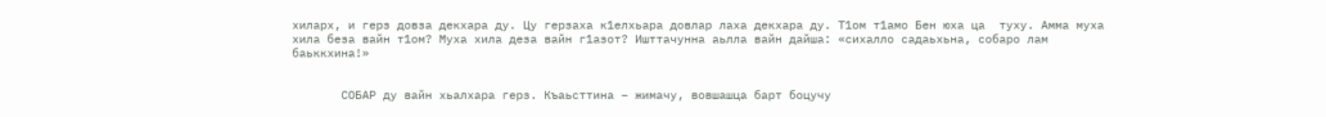хиларх, и герз довза декхара ду. Цу герзаха к1елхьара довлар лаха декхара ду. Т1ом т1амо Бен юха ца  туху. Амма муха хила беза вайн т1ом? Муха хила деза вайн г1азот? Ишттачунна аьлла вайн дайша: «сихалло садаьхьна, собаро лам баьккхина!»


       СОБАР ду вайн хьалхара герз. Къаьсттина – жимачу, вовшашца барт боцучу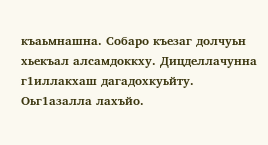къаьмнашна. Собаро къезаг долчуьн  хьекъал алсамдоккху. Дицделлачунна г1иллакхаш дагадохкуьйту. Оьг1азалла лахъйо.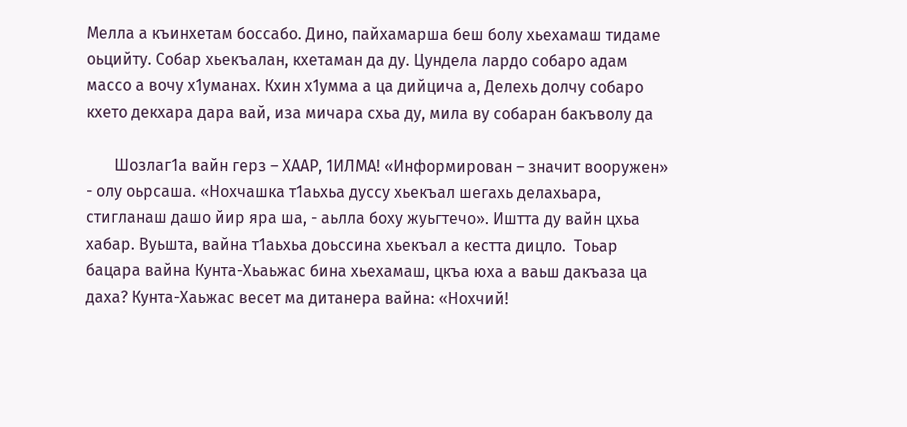Мелла а къинхетам боссабо. Дино, пайхамарша беш болу хьехамаш тидаме оьцийту. Собар хьекъалан, кхетаман да ду. Цундела лардо собаро адам массо а вочу х1уманах. Кхин х1умма а ца дийцича а, Делехь долчу собаро кхето декхара дара вай, иза мичара схьа ду, мила ву собаран бакъволу да

       Шозлаг1а вайн герз – ХААР, 1ИЛМА! «Информирован – значит вооружен» - олу оьрсаша. «Нохчашка т1аьхьа дуссу хьекъал шегахь делахьара, стигланаш дашо йир яра ша, - аьлла боху жуьгтечо». Иштта ду вайн цхьа хабар. Вуьшта, вайна т1аьхьа доьссина хьекъал а кестта дицло.  Тоьар бацара вайна Кунта-Хьаьжас бина хьехамаш, цкъа юха а ваьш дакъаза ца даха? Кунта-Хаьжас весет ма дитанера вайна: «Нохчий!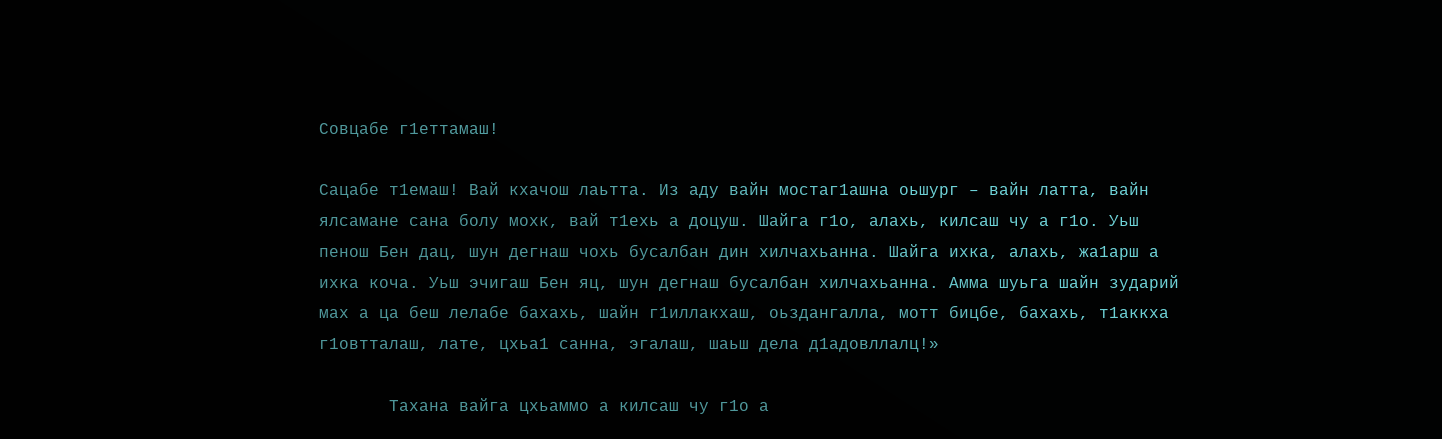Совцабе г1еттамаш!

Сацабе т1емаш! Вай кхачош лаьтта. Из аду вайн мостаг1ашна оьшург – вайн латта, вайн ялсамане сана болу мохк, вай т1ехь а доцуш. Шайга г1о, алахь, килсаш чу а г1о. Уьш пенош Бен дац, шун дегнаш чохь бусалбан дин хилчахьанна. Шайга ихка, алахь, жа1арш а ихка коча. Уьш эчигаш Бен яц, шун дегнаш бусалбан хилчахьанна. Амма шуьга шайн зударий мах а ца беш лелабе бахахь, шайн г1иллакхаш, оьздангалла, мотт бицбе, бахахь, т1аккха г1овтталаш, лате, цхьа1 санна, эгалаш, шаьш дела д1адовллалц!»

       Тахана вайга цхьаммо а килсаш чу г1о а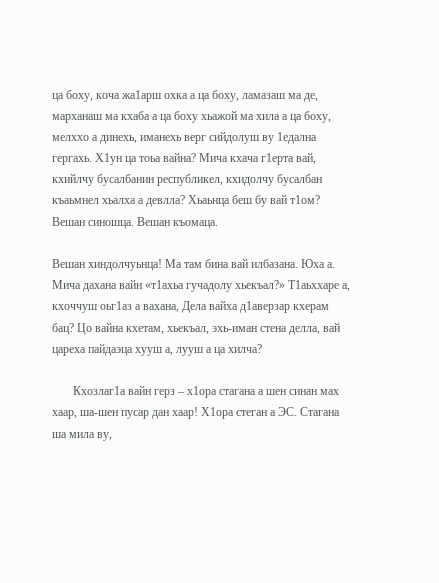ца боху, коча жа1арш охка а ца боху, ламазаш ма де, марханаш ма кхаба а ца боху хьажой ма хила а ца боху, мелххо а динехь, иманехь верг сийдолуш ву 1едална гергахь. Х1ун ца тоьа вайна? Мича кхача г1ерта вай, кхийлчу бусалбанин республикел, кхидолчу бусалбан къаьмнел хьалха а девлла? Хьаьнца беш бу вай т1ом? Вешан синошца. Вешан къомаца.

Вешан хиндолчуьнца! Ма там бина вай илбазана. Юха а. Мича дахана вайн «т1ахьа гучадолу хьекъал?» Т1аьххаре а, кхоччуш оьг1аз а вахана, Дела вайха д1аверзар кхерам бац? Цо вайна кхетам, хьекъал, эхь-иман стена делла, вай цареха пайдаэца хууш а, лууш а ца хилча?

       Кхозлаг1а вайн герз – х1ора стагана а шен синан мах хаар, ша-шен пусар дан хаар! Х1ора стеган а ЭС. Стагана ша мила ву,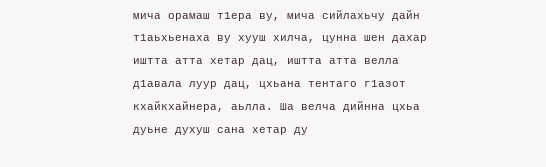мича орамаш т1ера ву, мича сийлахьчу дайн т1аьхьенаха ву хууш хилча, цунна шен дахар иштта атта хетар дац, иштта атта велла д1авала луур дац, цхьана тентаго г1азот кхайкхайнера, аьлла. Ша велча дийнна цхьа дуьне духуш сана хетар ду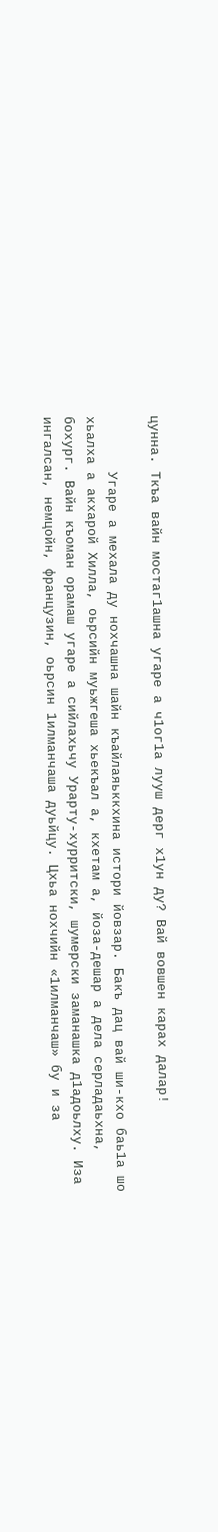цунна. Ткъа вайн мостаг1ашна угаре а ч1ог1а лууш дерг х1ун ду? Вай вовшен карах далар!

       Угаре а мехала ду нохчашна шайн къайлаяьккхина истори йовзар. Бакъ дац вай ши-кхо баь1а шо хьалха а акхарой Хилла, оьрсийн муьжгеша хьекъал а, кхетам а, йоза-дешар а дела серладаьхна, бохург. Вайн къоман орамаш угаре а сийлахьчу Урарту-хурритски, шумерски заманашка д1адоьлху. Иза ингалсан, немцойн, французин, оьрсин 1илманчаша дуьйцу. Цхьа нохчийн «1илманчаш» бу и за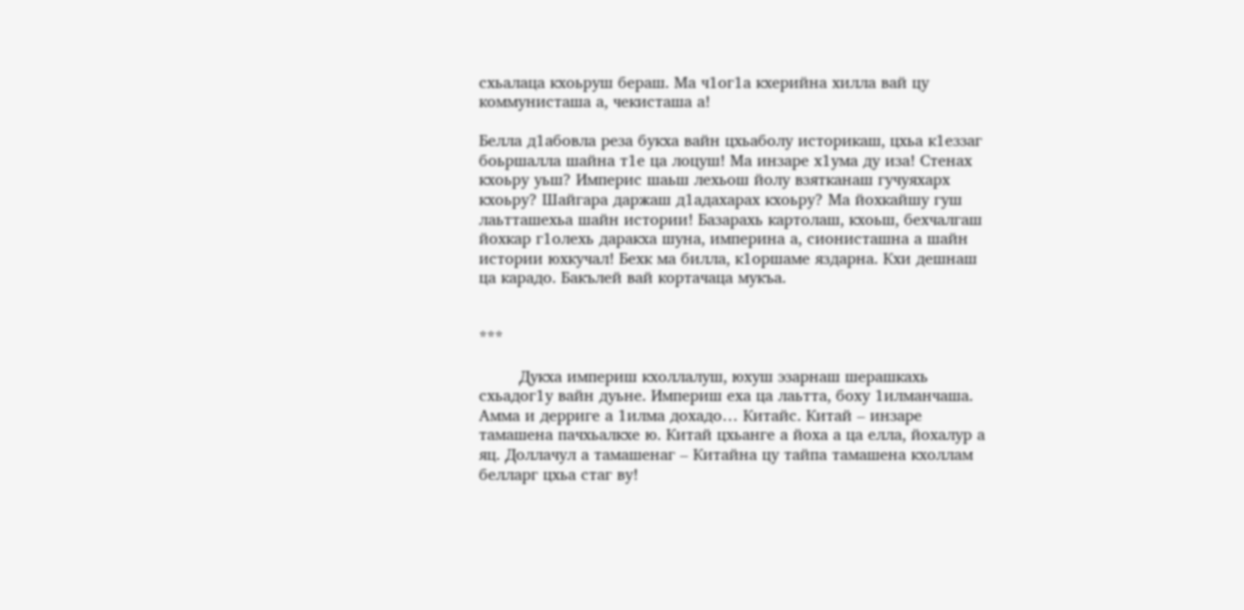схьалаца кхоьруш бераш. Ма ч1ог1а кхерийна хилла вай цу коммунисташа а, чекисташа а!

Белла д1абовла реза букха вайн цхьаболу историкаш, цхьа к1еззаг боьршалла шайна т1е ца лоцуш! Ма инзаре х1ума ду иза! Стенах кхоьру уьш? Империс шаьш лехьош йолу взятканаш гучуяхарх кхоьру? Шайгара даржаш д1адахарах кхоьру? Ма йохкайшу гуш лаьтташехьа шайн истории! Базарахь картолаш, кхоьш, бехчалгаш йохкар г1олехь даракха шуна, империна а, сионисташна а шайн истории юхкучал! Бехк ма билла, к1оршаме яздарна. Кхи дешнаш ца карадо. Бакълей вай кортачаца мукъа.


***

        Дукха империш кхоллалуш, юхуш эзарнаш шерашкахь схьадог1у вайн дуьне. Империш еха ца лаьтта, боху 1илманчаша. Амма и дерриге а 1илма дохадо… Китайс. Китай – инзаре тамашена пачхьалкхе ю. Китай цхьанге а йоха а ца елла, йохалур а яц. Доллачул а тамашенаг – Китайна цу тайпа тамашена кхоллам белларг цхьа стаг ву!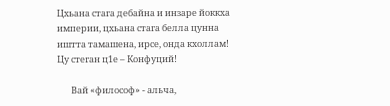Цхьана стага дебайна и инзаре йоккха империи, цхьана стага белла цунна иштта тамашена, ирсе, онда кхоллам! Цу стеган ц1е – Конфуций!

       Вай «философ» - альча,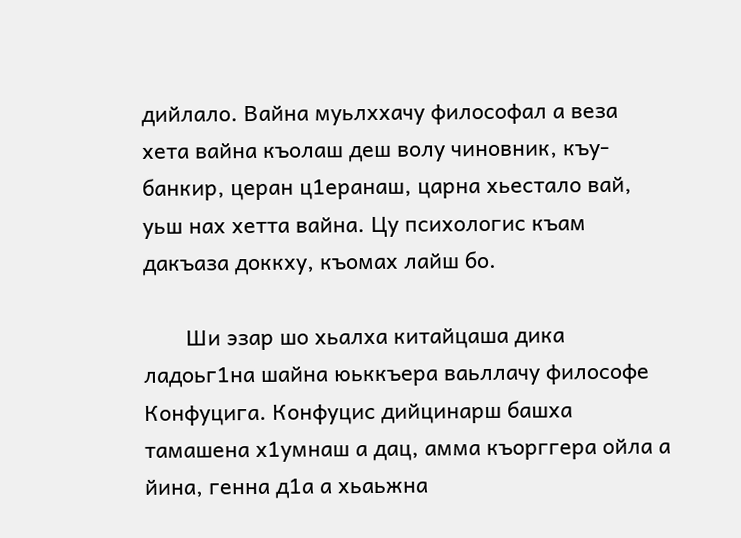дийлало. Вайна муьлххачу философал а веза хета вайна къолаш деш волу чиновник, къу-банкир, церан ц1еранаш, царна хьестало вай, уьш нах хетта вайна. Цу психологис къам дакъаза доккху, къомах лайш бо.

       Ши эзар шо хьалха китайцаша дика ладоьг1на шайна юьккъера ваьллачу философе Конфуцига. Конфуцис дийцинарш башха тамашена х1умнаш а дац, амма къорггера ойла а йина, генна д1а а хьаьжна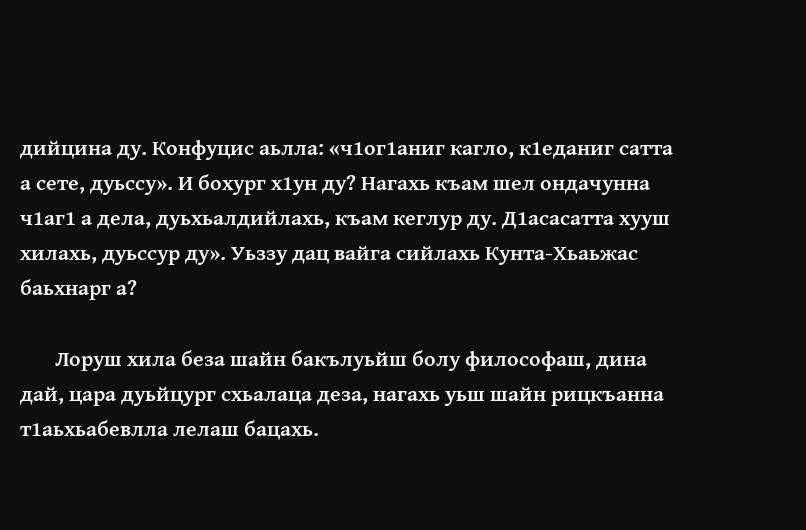дийцина ду. Конфуцис аьлла: «ч1ог1аниг кагло, к1еданиг сатта а сете, дуьссу». И бохург х1ун ду? Нагахь къам шел ондачунна ч1аг1 а дела, дуьхьалдийлахь, къам кеглур ду. Д1асасатта хууш хилахь, дуьссур ду». Уьззу дац вайга сийлахь Кунта-Хьаьжас баьхнарг а?

       Лоруш хила беза шайн бакълуьйш болу философаш, дина дай, цара дуьйцург схьалаца деза, нагахь уьш шайн рицкъанна т1аьхьабевлла лелаш бацахь.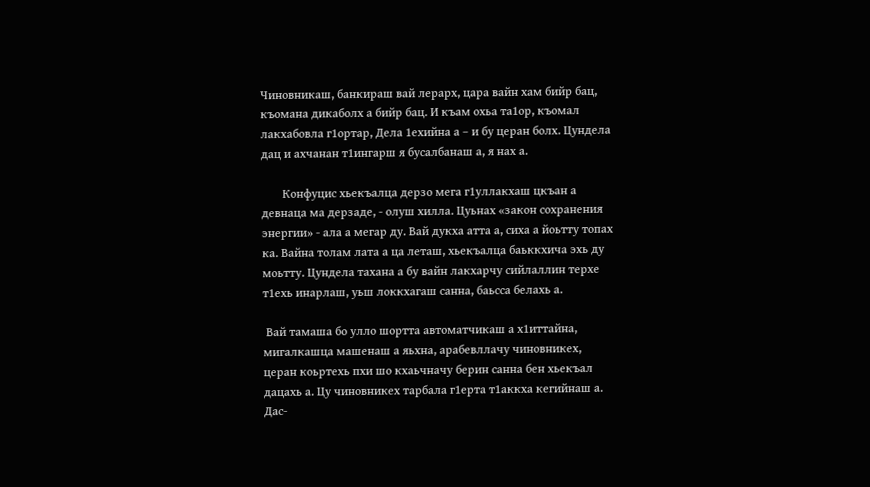Чиновникаш, банкираш вай лерарх, цара вайн хам бийр бац, къомана дикаболх а бийр бац. И къам охьа та1ор, къомал лакхабовла г1ортар, Дела 1ехийна а – и бу церан болх. Цундела дац и ахчанан т1ингарш я бусалбанаш а, я нах а.

       Конфуцис хьекъалца дерзо мега г1уллакхаш цкъан а девнаца ма дерзаде, - олуш хилла. Цуьнах «закон сохранения энергии» - ала а мегар ду. Вай дукха атта а, сиха а йоьтту топах ка. Вайна толам лата а ца леташ, хьекъалца баьккхича эхь ду моьтту. Цундела тахана а бу вайн лакхарчу сийлаллин терхе т1ехь инарлаш, уьш локкхагаш санна, баьсса белахь а.

 Вай тамаша бо улло шортта автоматчикаш а х1иттайна, мигалкашца машенаш а яьхна, арабевллачу чиновникех, церан коьртехь пхи шо кхаьчначу берин санна бен хьекъал дацахь а. Цу чиновникех тарбала г1ерта т1аккха кегийнаш а. Дас-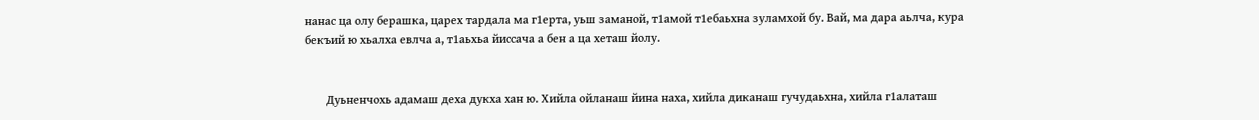нанас ца олу берашка, царех тардала ма г1ерта, уьш заманой, т1амой т1ебаьхна зуламхой бу. Вай, ма дара аьлча, кура бекъий ю хьалха евлча а, т1аьхьа йиссача а бен а ца хеташ йолу.


       Дуьненчохь адамаш деха дукха хан ю. Хийла ойланаш йина наха, хийла диканаш гучудаьхна, хийла г1алаташ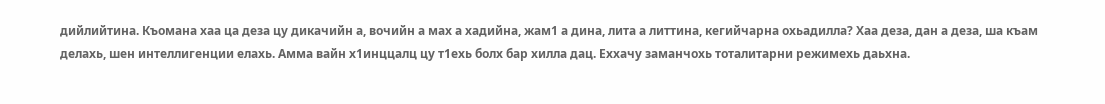дийлийтина. Къомана хаа ца деза цу дикачийн а, вочийн а мах а хадийна, жам1 а дина, лита а литтина, кегийчарна охьадилла? Хаа деза, дан а деза, ша къам делахь, шен интеллигенции елахь. Амма вайн х1инццалц цу т1ехь болх бар хилла дац. Еххачу заманчохь тоталитарни режимехь даьхна.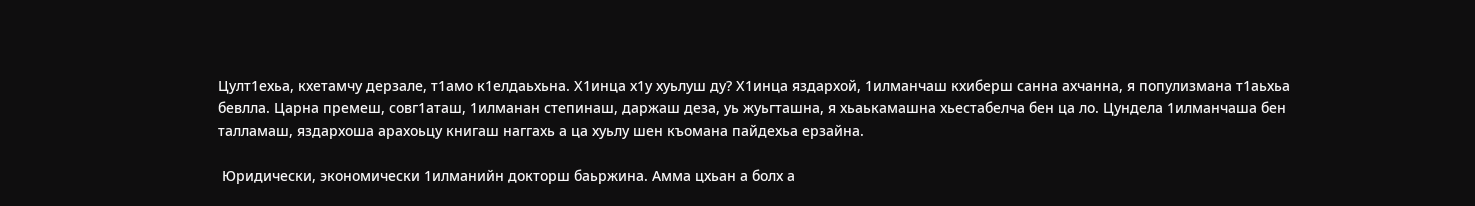Цулт1ехьа, кхетамчу дерзале, т1амо к1елдаьхьна. Х1инца х1у хуьлуш ду? Х1инца яздархой, 1илманчаш кхиберш санна ахчанна, я популизмана т1аьхьа бевлла. Царна премеш, совг1аташ, 1илманан степинаш, даржаш деза, уь жуьгташна, я хьаькамашна хьестабелча бен ца ло. Цундела 1илманчаша бен талламаш, яздархоша арахоьцу книгаш наггахь а ца хуьлу шен къомана пайдехьа ерзайна.

 Юридически, экономически 1илманийн докторш баьржина. Амма цхьан а болх а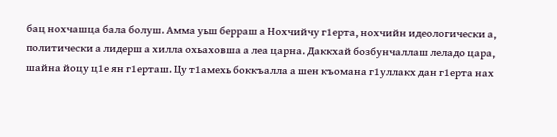бац нохчашца бала болуш. Амма уьш берраш а Нохчийчу г1ерта, нохчийн идеологически а, политически а лидерш а хилла охьаховша а леа царна. Даккхай бозбунчаллаш леладо цара, шайна йоцу ц1е ян г1ерташ. Цу т1амехь боккъалла а шен къомана г1уллакх дан г1ерта нах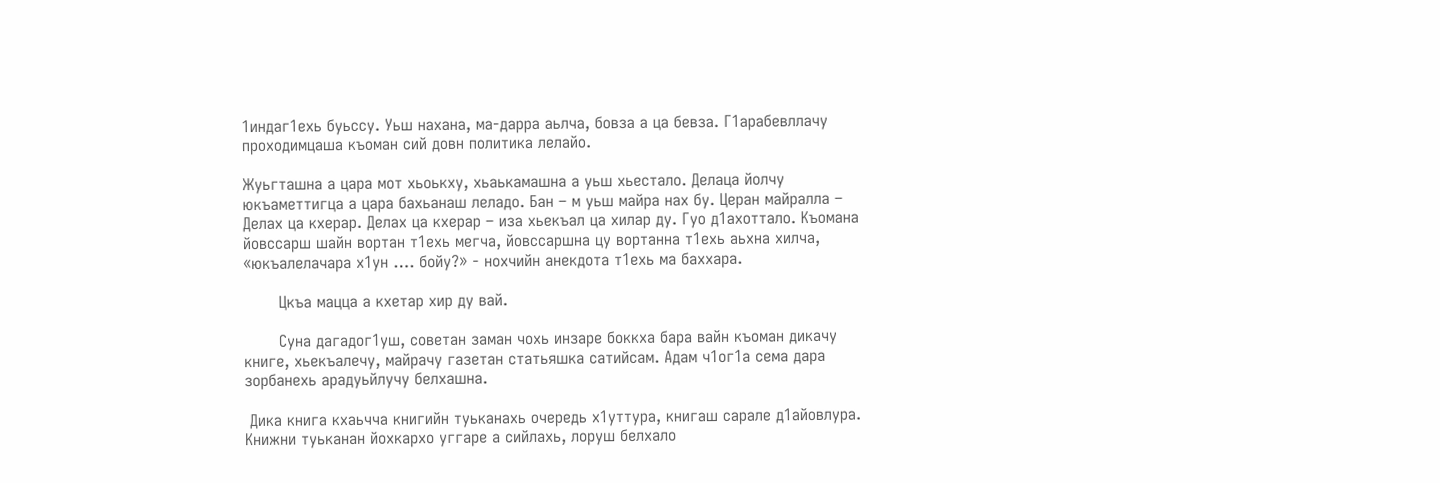1индаг1ехь буьссу. Уьш нахана, ма-дарра аьлча, бовза а ца бевза. Г1арабевллачу проходимцаша къоман сий довн политика лелайо.

Жуьгташна а цара мот хьоькху, хьаькамашна а уьш хьестало. Делаца йолчу юкъаметтигца а цара бахьанаш леладо. Бан – м уьш майра нах бу. Церан майралла – Делах ца кхерар. Делах ца кхерар – иза хьекъал ца хилар ду. Гуо д1ахоттало. Къомана йовссарш шайн вортан т1ехь мегча, йовссаршна цу вортанна т1ехь аьхна хилча, «юкъалелачара х1ун …. бойу?» - нохчийн анекдота т1ехь ма баххара.

       Цкъа мацца а кхетар хир ду вай.

       Суна дагадог1уш, советан заман чохь инзаре боккха бара вайн къоман дикачу книге, хьекъалечу, майрачу газетан статьяшка сатийсам. Адам ч1ог1а сема дара зорбанехь арадуьйлучу белхашна.

 Дика книга кхаьчча книгийн туьканахь очередь х1уттура, книгаш сарале д1айовлура. Книжни туьканан йохкархо уггаре а сийлахь, лоруш белхало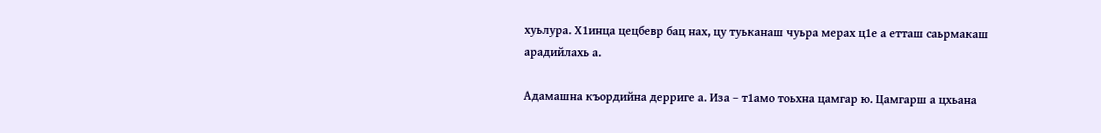хуьлура. Х1инца цецбевр бац нах, цу туьканаш чуьра мерах ц1е а етташ саьрмакаш арадийлахь а.

Адамашна къордийна дерриге а. Иза – т1амо тоьхна цамгар ю. Цамгарш а цхьана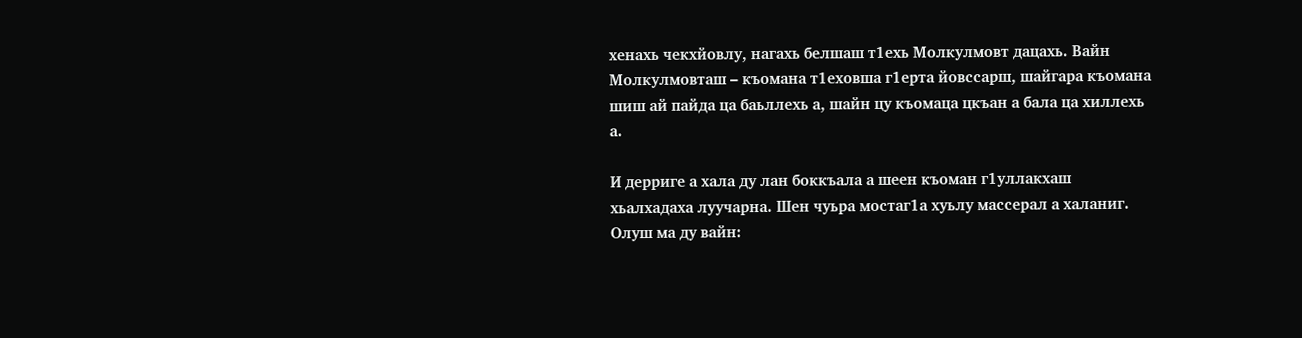хенахь чекхйовлу, нагахь белшаш т1ехь Молкулмовт дацахь. Вайн Молкулмовташ – къомана т1еховша г1ерта йовссарш, шайгара къомана шиш ай пайда ца баьллехь а, шайн цу къомаца цкъан а бала ца хиллехь а.

И дерриге а хала ду лан боккъала а шеен къоман г1уллакхаш хьалхадаха луучарна. Шен чуьра мостаг1а хуьлу массерал а халаниг. Олуш ма ду вайн: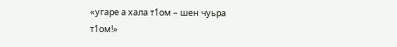«угаре а хала т1ом – шен чуьра т1ом!»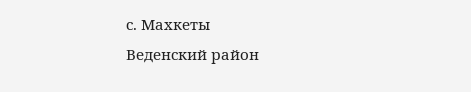с. Махкеты
Веденский район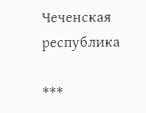Чеченская республика

***